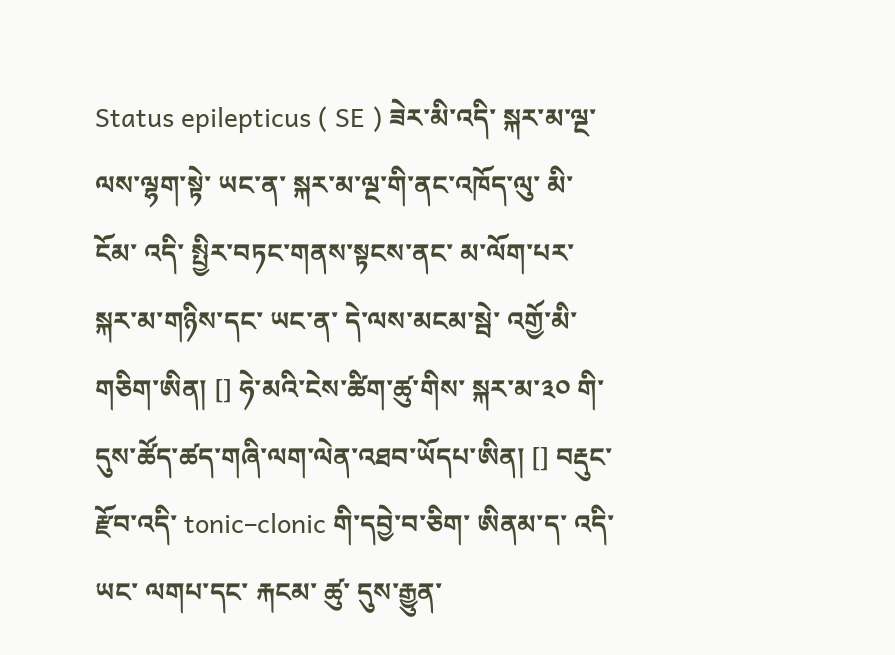Status epilepticus ( SE ) ཟེར་མི་འདི་ སྐར་མ་ལྔ་ལས་ལྷག་སྟེ་ ཡང་ན་ སྐར་མ་ལྔ་གི་ནང་འཁོད་ལུ་ མི་ ངོམ་ འདི་ སྤྱིར་བཏང་གནས་སྟངས་ནང་ མ་ལོག་པར་ སྐར་མ་གཉིས་དང་ ཡང་ན་ དེ་ལས་མངམ་སྦེ་ འགྱོ་མི་གཅིག་ཨིན། [] ཧེ་མའི་ངེས་ཚིག་ཚུ་གིས་ སྐར་མ་༣༠ གི་དུས་ཚོད་ཚད་གཞི་ལག་ལེན་འཐབ་ཡོདཔ་ཨིན། [] བརྡུང་རྫོབ་འདི་ tonic–clonic གི་དབྱེ་བ་ཅིག་ ཨིནམ་ད་ འདི་ཡང་ ལགཔ་དང་ རྐངམ་ ཚུ་ དུས་རྒྱུན་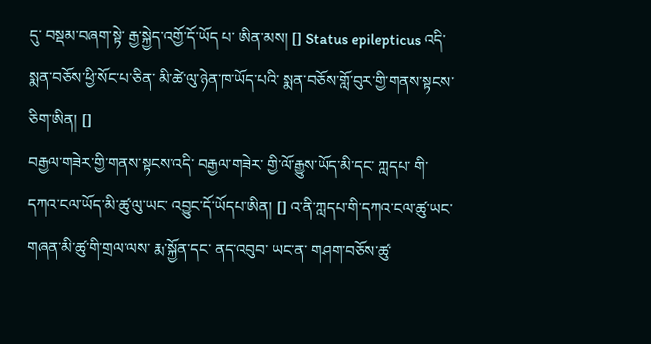དུ་ བསྡམ་བཞག་སྟེ་ རྒྱ་སྐྱེད་འགྱོ་དོ་ཡོད པ་ ཨིན་མས། [] Status epilepticus འདི་ སྨན་བཅོས་ཕྱི་སོང་པ་ཅིན་ མི་ཚེ་ལུ་ཉེན་ཁ་ཡོད་པའི་ སྨན་བཅོས་གློ་བུར་གྱི་གནས་སྟངས་ཅིག་ཨིན། []
བརྒྱལ་གཟེར་གྱི་གནས་སྟངས་འདི་ བརྒྱལ་གཟེར་ གྱི་ལོ་རྒྱུས་ཡོད་མི་དང་ ཀླདཔ་ གི་དཀའ་ངལ་ཡོད་མི་ཚུ་ལུ་ཡང་ འབྱུང་དོ་ཡོདཔ་ཨིན། [] འ་ནི་ཀླདཔ་གི་དཀའ་ངལ་ཚུ་ཡང་ གཞན་མི་ཚུ་གི་གྲལ་ལས་ རྨ་སྐྱོན་དང་ ནད་འབུབ་ ཡང་ན་ གཤག་བཅོས་ཚུ་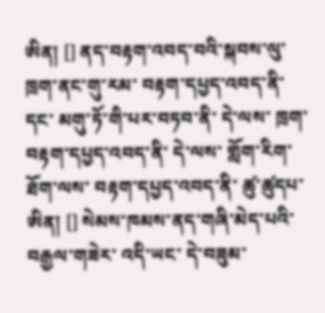ཨིན། [] ནད་བརྟག་འབད་བའི་སྐབས་ལུ་ ཁྲག་ནང་གུ་རམ་ བརྟག་དཔྱད་འབད་ནི་དང་ མགུ་ཏོ་གི་པར་བཏབ་ནི་ དེ་ལས་ ཁྲག་བརྟག་དཔྱད་འབད་ནི་ དེ་ལས་ གློག་རིག་ཐོག་ལས་ བརྟག་དཔྱད་འབད་ནི་ ཚུ་ཚུདཔ་ཨིན། [] སེམས་ཁམས་ནད་གཞི་མེད་པའི་ བརྒྱལ་གཟེར་ འདི་ཡང་ དེ་བཟུམ་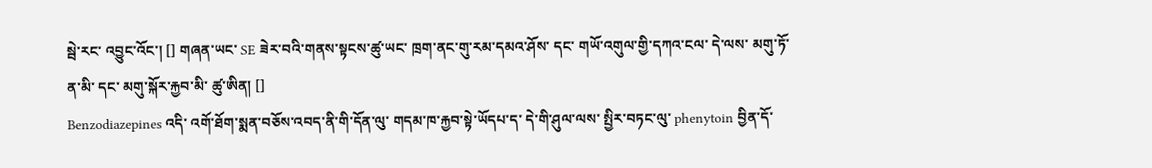སྦེ་རང་ འབྱུང་འོང་། [] གཞན་ཡང་ SE ཟེར་བའི་གནས་སྟངས་ཚུ་ཡང་ ཁྲག་ནང་གུ་རམ་དམའ་ཤོས་ དང་ གཡོ་འགུལ་གྱི་དཀའ་ངལ་ དེ་ལས་ མགུ་ཏོ་ན་མི་ དང་ མགུ་སྐོར་རྐྱབ་མི་ ཚུ་ཨིན། []
Benzodiazepines འདི་ འགོ་ཐོག་སྨན་བཅོས་འབད་ནི་གི་དོན་ལུ་ གདམ་ཁ་རྐྱབ་སྟེ་ཡོདཔ་ད་ དེ་གི་ཤུལ་ལས་ སྤྱིར་བཏང་ལུ་ phenytoin བྱིན་དོ་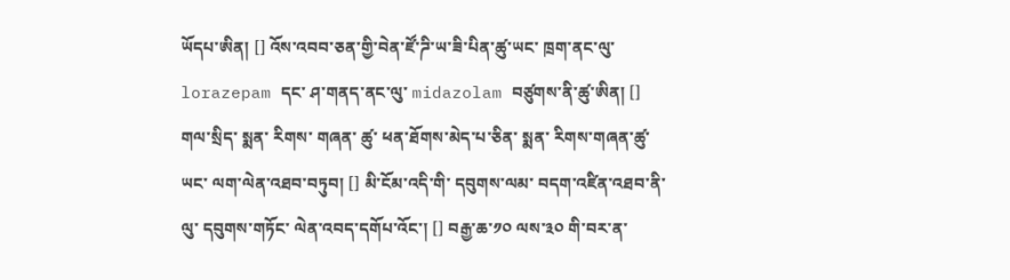ཡོདཔ་ཨིན། [] འོས་འབབ་ཅན་གྱི་བེན་ཛོ་ཌི་ཡ་ཟི་པིན་ཚུ་ཡང་ ཁྲག་ནང་ལུ་ lorazepam དང་ ཤ་གནད་ནང་ལུ་ midazolam བཙུགས་ནི་ཚུ་ཨིན། [] གལ་སྲིད་ སྨན་ རིགས་ གཞན་ ཚུ་ ཕན་ཐོགས་མེད་པ་ཅིན་ སྨན་ རིགས་གཞན་ཚུ་ ཡང་ ལག་ལེན་འཐབ་བཏུབ། [] མི་ངོམ་འདི་གི་ དབུགས་ལམ་ བདག་འཛིན་འཐབ་ནི་ལུ་ དབུགས་གཏོང་ ལེན་འབད་དགོཔ་འོང་། [] བརྒྱ་ཆ་༡༠ ལས་༣༠ གི་བར་ན་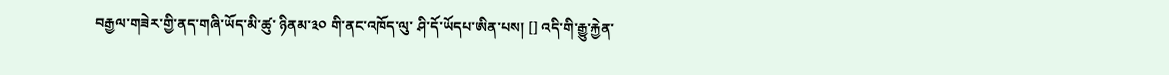བརྒྱལ་གཟེར་གྱི་ནད་གཞི་ཡོད་མི་ཚུ་ ཉིནམ་༣༠ གི་ནང་འཁོད་ལུ་ ཤི་དོ་ཡོདཔ་ཨིན་པས། [] འདི་གི་རྒྱུ་རྐྱེན་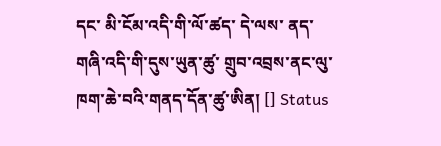དང་ མི་ངོམ་འདི་གི་ལོ་ཚད་ དེ་ལས་ ནད་གཞི་འདི་གི་དུས་ཡུན་ཚུ་ གྲུབ་འབྲས་ནང་ལུ་ ཁག་ཆེ་བའི་གནད་དོན་ཚུ་ཨིན། [] Status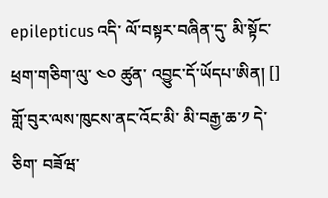epilepticus འདི་ ལོ་བསྟར་བཞིན་དུ་ མི་སྟོང་ཕྲག་གཅིག་ལུ་ ༤༠ ཚུན་ འབྱུང་དོ་ཡོདཔ་ཨིན། [] གློ་བུར་ལས་ཁུངས་ནང་འོང་མི་ མི་བརྒྱ་ཆ་༡ དེ་ཅིག་ བཟོཝ་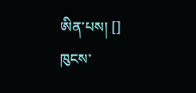ཨིན་པས། []
ཁུངས་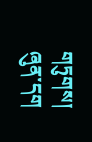གཏུགས།
ཞུན་དག